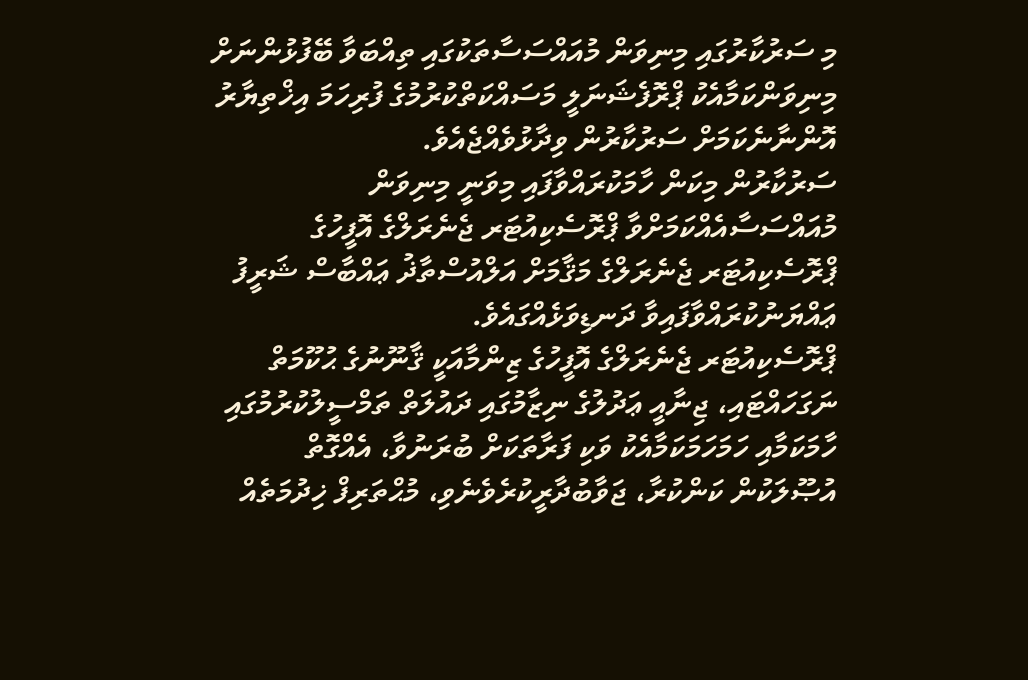މި ސަރުކާރުގައި މިނިވަން މުއައްސަސާތަކުގައި ތިއްބަވާ ބޭފުޅުންނަށް މިނިވަންކަމާއެކު ޕްރޮފެޝަނަލީ މަސައްކަތްކުރުމުގެ ފުރިހަމަ އިޚްތިޔާރު އޮންނާނެކަމަށް ސަރުކާރުން ވިދާޅުވެއްޖެއެވެ.
ސަރުކާރުން މިކަން ހާމަކުރައްވާފައި މިވަނީ މިނިވަން މުއައްސަސާއެއްކަމަށްވާ ޕްރޮސެކިއުޓަރ ޖެނެރަލްގެ އޮފީހުގެ ޕްރޮސެކިއުޓަރ ޖެނެރަލްގެ މަޤާމަށް އަލްއުސްތާޛު ޢައްބާސް ޝަރީފު ޢައްޔަނުކުރައްވާފައިވާ ދަނޑިވަޅެއްގައެވެ.
ޕްރޮސެކިއުޓަރ ޖެނެރަލްގެ އޮފީހުގެ ޒިންމާއަކީ ޤާނޫނުގެ ޙުކޫމަތް ނަގަހައްޓައި، ޖިނާއީ ޢަދުލުގެ ނިޒާމުގައި ދައުލަތް ތަމްސީލުކުރުމުގައި ހާމަކަމާއި ހަމަހަމަކަމާއެކު ވަކި ފަރާތަކަށް ބުރަނުވާ، އެއްގޮތް އުޞޫލަކުން ކަންކުރާ، ޖަވާބުދާރީކުރެވެނެވި، މުޙްތަރިފް ޚިދުމަތެއް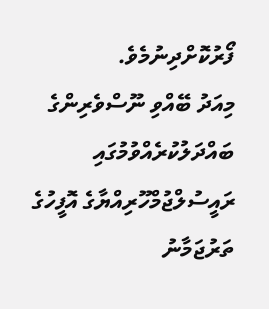ފޯރުކޮށްދިނުމެވެ.
މިއަދު ބޭއްވި ނޫސްވެރިންގެ ބައްދަލުކުރެއްވުމުގައި ރައީސުލްޖުމްހޫރިއްޔާގެ އޮފީހުގެ ތަރުޖަމާނު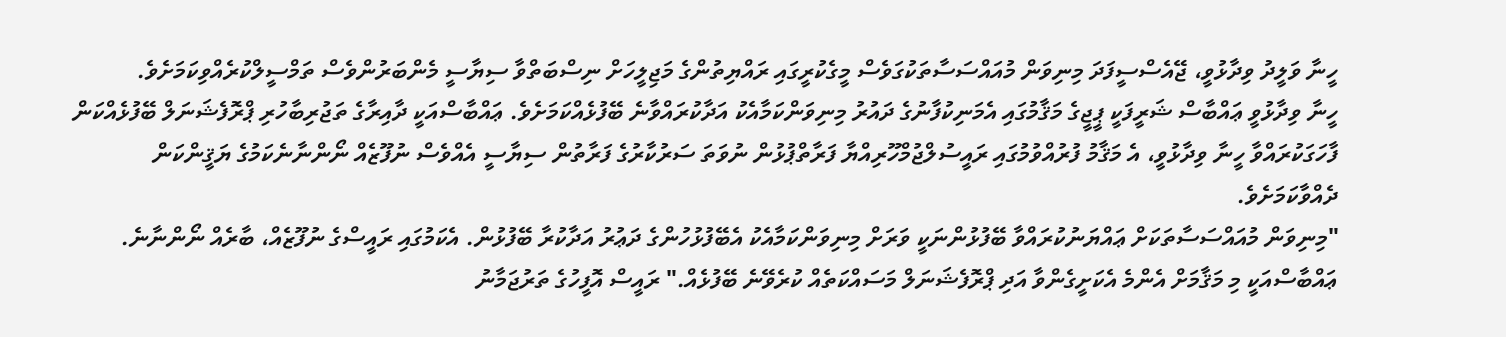ހީނާ ވަލީދު ވިދާޅުވީ، ޖޭއެސްސީފަދަ މިނިވަން މުއައްސަސާތަކުގަވެސް މީގެކުރީގައި ރައްޔިތުންގެ މަޖިލީހަށް ނިސްބަތްވާ ސިޔާސީ މެންބަރުންވެސް ތަމްސީލްކުރެއްވިކަމަށެވެ.
ހީނާ ވިދާޅުވީ ޢައްބާސް ޝަރީފަކީ ޕީޖީގެ މަޤާމުގައި އެމަނިކުފާނުގެ ދައުރު މިނިވަންކަމާއެކު އަދާކުރައްވާނެ ބޭފުޅެއްކަމަށެވެ. ޢައްބާސްއަކީ ދާއިރާގެ ތަޖުރިބާހުރި ޕްރޮފެޝަނަލް ބޭފުޅެއްކަން ފާހަގަކުރައްވާ ހީނާ ވިދާޅުވީ، އެ މަޤާމު ފުރުއްވުމުގައި ރައީސުލްޖުމްހޫރިއްޔާ ފަރާތްޕުޅުން ނުވަތަ ސަރުކާރުގެ ފަރާތުން ސިޔާސީ އެއްވެސް ނުފޫޒެއް ނޯންނާނެކަމުގެ ޔަޤީންކަން ދެއްވާކަމަށެވެ.
"މިނިވަން މުއައްސަސާތަކަށް ޢައްޔަނުކުރައްވާ ބޭފުޅުންނަކީ ވަރަށް މިނިވަންކަމާއެކު އެބޭފުޅުހުންގެ ދަޢުރު އަދާކުރާ ބޭފުޅުން. އެކަމުގައި ރައީސްގެ ނުފޫޒެއް، ބާރެއް ނޯންނާނެ. ޢައްބާސްއަކީ މި މަޤާމަށް އެންމެ އެކަށީގެންވާ އަދި ޕްރޮފެޝަނަލް މަސައްކަތެއް ކުރެވޭނެ ބޭފުޅެއް." ރައީސް އޮފީހުގެ ތަރުޖަމާނު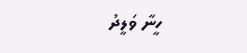ހީނާ ވަލީދު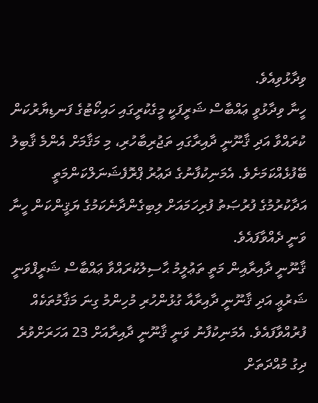ވިދާޅުވިއެވެ.
ހީނާ ވިދާޅުވީ ޢައްބާސް ޝަރީފަކީ މީގެކުރީގައި ހައިކޯޓުގެ ފަނޑިޔާރުކަން ކުރައްވާ އަދި ޤާނޫނީ ދާއިރާގައި ތަޖުރިބާހުރި، މި މަޤާމަށް އެންމެ ޤާބިލު ބޭފުޅެއްކަމަށެވެ. އެމަނިކުފާނުގެ ދަޢުރު ޕްރޮފެޝަނަލްކަންމަތީ އަދާކުރުމުގެ ފުރުޞަތު ފުރިހަމައަށް ލިބިގެންދާނެކަމުގެ ޔަޤީންކަން ހީނާ ވަނީ ދެއްވާފައެވެ.
ޤާނޫނީ ދާއިރާއިން މަތީ ތަޢުލީމު ޙާސިލުކުރައްވާ ޢައްބާސް ޝަރީފްވަނީ ޝަރުޢީ އަދި ޤާނޫނީ ދާއިރާއާ ގުޅުންހުރި މުހިންމު ގިނަ މަޤާމުތަކެއް ފުރުއްވާފައެވެ. އެމަނިކުފާނު ވަނީ ޤާނޫނީ ދާއިރާއަށް 23 އަހަރަށްވުރެ ދިގު މުއްދަތަށް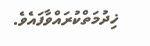ޚިދުމަތްކުރައްވާފައެވެ.